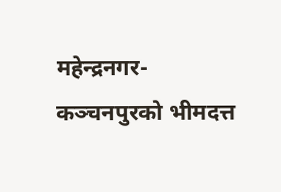महेन्द्रनगर- कञ्चनपुरको भीमदत्त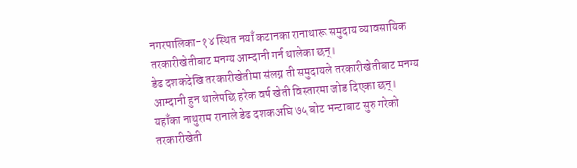नगरपालिका-१४ स्थित नयाँ कटानका रानाथारू समुदाय व्यावसायिक तरकारीखेतीबाट मनग्य आम्दानी गर्न थालेका छन्।
डेढ दशकदेखि तरकारीखेतीमा संलग्न ती समुदायले तरकारीखेतीबाट मनग्य आम्दानी हुन थालेपछि हरेक वर्ष खेती विस्तारमा जोड दिएका छन्। यहाँका नाथुराम रानाले डेढ दशकअघि ७५ बोट भन्टाबाट सुरु गरेको तरकारीखेती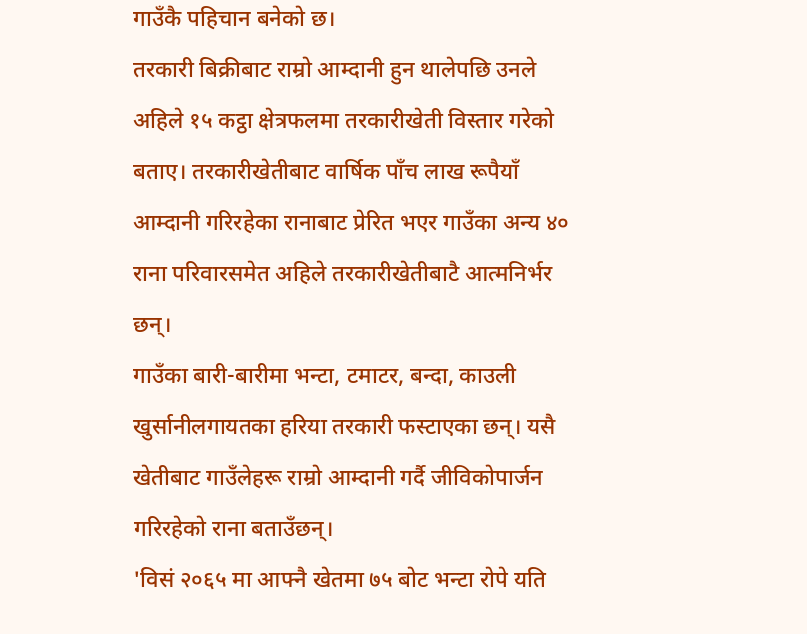गाउँकै पहिचान बनेको छ।
तरकारी बिक्रीबाट राम्रो आम्दानी हुन थालेपछि उनले अहिले १५ कट्ठा क्षेत्रफलमा तरकारीखेती विस्तार गरेको बताए। तरकारीखेतीबाट वार्षिक पाँच लाख रूपैयाँ आम्दानी गरिरहेका रानाबाट प्रेरित भएर गाउँका अन्य ४० राना परिवारसमेत अहिले तरकारीखेतीबाटै आत्मनिर्भर छन्।
गाउँका बारी-बारीमा भन्टा, टमाटर, बन्दा, काउली खुर्सानीलगायतका हरिया तरकारी फस्टाएका छन्। यसै खेतीबाट गाउँलेहरू राम्रो आम्दानी गर्दै जीविकोपार्जन गरिरहेको राना बताउँछन्।
'विसं २०६५ मा आफ्नै खेतमा ७५ बोट भन्टा रोपे यति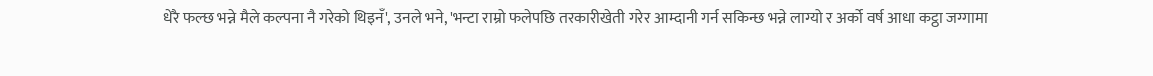धेरै फल्छ भन्ने मैले कल्पना नै गरेको थिइनँ', उनले भने, 'भन्टा राम्रो फलेपछि तरकारीखेती गरेर आम्दानी गर्न सकिन्छ भन्ने लाग्यो र अर्को वर्ष आधा कट्ठा जग्गामा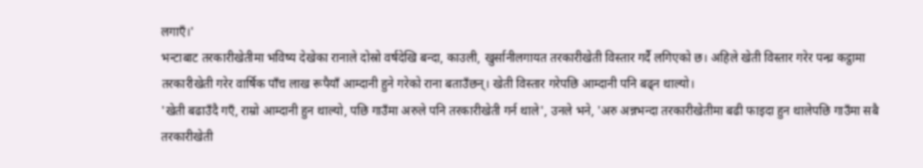लगाएँ।'
भन्टाबाट तरकारीखेतीमा भविष्य देखेका रानाले दोस्रो वर्षदेखि बन्दा, काउली, खुर्सानीलगायत तरकारीखेती विस्तार गर्दै लगिएको छ। अहिले खेती विस्तार गरेर पन्ध्र कट्ठामा तरकारीखेती गरेर वार्षिक पाँच लाख रूपैयाँ आम्दानी हुने गरेको राना बताउँछन्। खेती विस्तार गरेपछि आम्दानी पनि बढ्न थाल्यो।
'खेती बढाउँदै गएँ, राम्रो आम्दानी हुन थाल्यो, पछि गाउँमा अरुले पनि तरकारीखेती गर्न थाले', उनले भने, 'अरु अन्नभन्दा तरकारीखेतीमा बढी फाइदा हुन थालेपछि गाउँमा सबै तरकारीखेती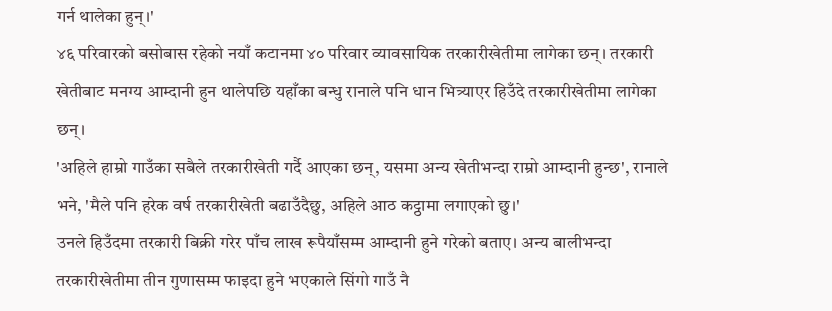गर्न थालेका हुन्।'
४६ परिवारको बसोबास रहेको नयाँ कटानमा ४० परिवार व्यावसायिक तरकारीखेतीमा लागेका छन्। तरकारी खेतीबाट मनग्य आम्दानी हुन थालेपछि यहाँका बन्धु रानाले पनि धान भित्र्याएर हिउँदे तरकारीखेतीमा लागेका छन्।
'अहिले हाम्रो गाउँका सबैले तरकारीखेती गर्दै आएका छन्, यसमा अन्य खेतीभन्दा राम्रो आम्दानी हुन्छ', रानाले भने, 'मैले पनि हरेक वर्ष तरकारीखेती बढाउँदैछु, अहिले आठ कट्ठामा लगाएको छु।'
उनले हिउँदमा तरकारी बिक्री गरेर पाँच लाख रूपैयाँसम्म आम्दानी हुने गरेको बताए। अन्य बालीभन्दा तरकारीखेतीमा तीन गुणासम्म फाइदा हुने भएकाले सिंगो गाउँ नै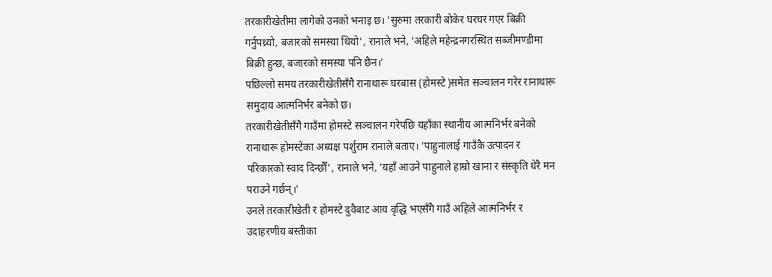तरकारीखेतीमा लागेको उनको भनाइ छ। 'सुरुमा तरकारी बोकेर घरघर गएर बिक्री गर्नुपथ्र्यो, बजारको समस्या थियो', रानाले भने, 'अहिले महेन्द्रनगरस्थित सब्जीमण्डीमा बिक्री हुन्छ, बजारको समस्या पनि छैन।'
पछिल्लो समय तरकारीखेतीसँगै रानाथारू घरबास (होमस्टे)समेत सञ्चालन गरेर रानाथारू समुदाय आत्मनिर्भर बनेको छ।
तरकारीखेतीसँगै गाउँमा होमस्टे सञ्चालन गरेपछि यहाँका स्थानीय आत्मनिर्भर बनेको रानाथारू होमस्टेका अध्यक्ष पर्शुराम रानाले बताए। 'पाहुनालाई गाउँकै उत्पादन र परिकारको स्वाद दिन्छौँ', रानाले भने, 'यहाँ आउने पाहुनाले हाम्रो खाना र संस्कृति धेरै मन पराउने गर्छन्।'
उनले तरकारीखेती र होमस्टे दुवैबाट आय वृद्धि भएसँगै गाउँ अहिले आत्मनिर्भर र उदाहरणीय बस्तीका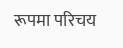रूपमा परिचय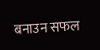बनाउन सफल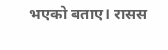भएको बताए। रासस